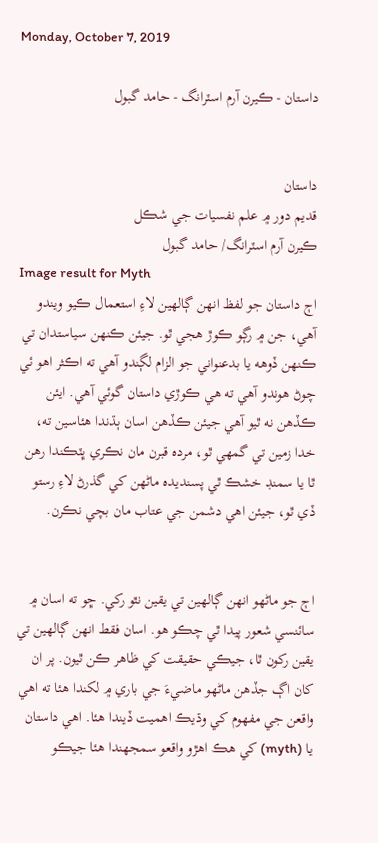Monday, October 7, 2019

داستان - ڪيرن آرم اسٽرانگ - حامد گبول


داستان
قديم دور ۾ علم نفسيات جي شڪل
ڪيرن آرم اسٽرانگ/ حامد گبول
Image result for Myth
اڄ داستان جو لفظ انهن ڳالهين لاءِ استعمال ڪيو ويندو آھي، جن ۾ رڳو ڪوڙ هجي ٿو. جيئن ڪنهن سياستدان تي ڪنهن ڏوهه يا بدعنواني جو الزام لڳندو آھي ته اڪثر اهو ئي چوڻ ھوندو آھي ته هي ڪوڙي داستان گوئي آھي. ايئن ڪڏھن نه ٿيو آھي جيئن ڪڏھن اسان ٻڌندا هئاسين ته، خدا زمين تي گمهي ٿو، مرده قبرن مان نڪري ڀٽڪندا رهن ٿا يا سمنڊ خشڪ ٿي پسنديده ماڻھن کي گذرڻ لاءِ رستو ڏي ٿو، جيئن اهي دشمن جي عتاب مان بچي نڪرن.


اڄ جو ماڻھو انهن ڳالهين تي يقين نٿو رکي. ڇو ته اسان ۾ سائنسي شعور پيدا ٿي چڪو هو. اسان فقط انهن ڳالهين تي يقين رکون ٿا، جيڪي حقيقت کي ظاهر ڪن ٿيون. پر ان کان اڳ جڏھن ماڻھو ماضيءَ جي باري ۾ لکندا هئا ته اهي واقعن جي مفهوم کي وڌيڪ اهميت ڏيندا هئا. اهي داستان يا (myth) کي هڪ اهڙو واقعو سمجهندا هئا جيڪو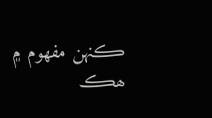ڪنهن مفهوم ۾ ھڪ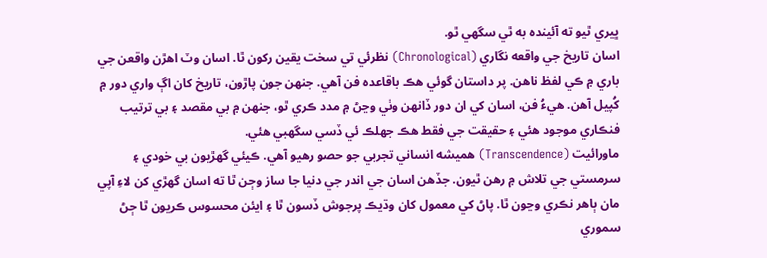ڀيري ٿيو ته آئينده به ٿي سگهي ٿو.
اسان تاريخ جي واقعه نگاري (Chronological) نظرئي تي سخت يقين رکون ٿا. اسان وٽ اهڙن واقعن جي باري ۾ ڪي لفظ ناهن. پر داستان گوئي هڪ باقاعده فن آھي. جنهن جون پاڙون، تاريخ کان اڳ واري دور ۾ کُپيل آھن. هيءُ فن، اسان کي ان دور ڏانهن وٺي وڃڻ ۾ مدد ڪري ٿو، جنهن ۾ بي مقصد ۽ بي ترتيب فنڪاري موجود هئي ۽ حقيقت جي فقط هڪ جهلڪ ئي ڏسي سگهبي هئي.
ماورائيت (Transcendence) هميشه انساني تجربي جو حصو رهيو آھي. ڪيئي گهڙيون بي خودي ۽ سرمستي جي تلاش ۾ رهن ٿيون. جڏھن اسان جي اندر جي دنيا جا ساز وڄن ٿا ته اسان گهڙي کن لاءِ آپي مان ٻاهر نڪري وڃون ٿا. پاڻ کي معمول کان وڌيڪ پرجوش ڏسون ٿا ۽ ايئن محسوس ڪريون ٿا ڄڻ سموري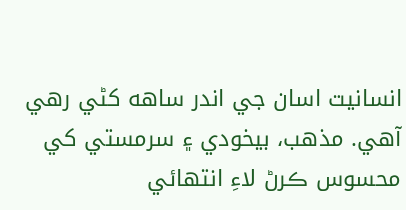انسانيت اسان جي اندر ساهه کڻي رهي آھي. مذھب، بيخودي ۽ سرمستي کي محسوس ڪرڻ لاءِ انتهائي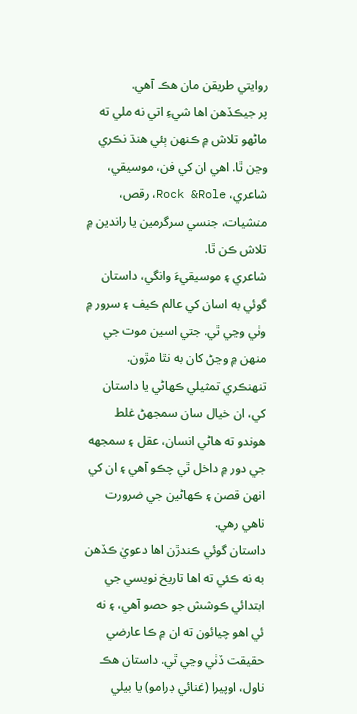روايتي طريقن مان هڪ آھي.
پر جيڪڏھن اها شيءِ اتي نه ملي ته ماڻهو تلاش ۾ ڪنهن ٻئي هنڌ نڪري وڃن ٿا. اهي ان کي فن، موسيقي، شاعري، Rock &Role، رقص، منشيات، جنسي سرگرمين يا راندين ۾ تلاش ڪن ٿا.
شاعري ۽ موسيقيءَ وانگي، داستان گوئي به اسان کي عالم ڪيف ۽ سرور ۾ وٺي وڃي ٿي. جتي اسين موت جي منهن ۾ وڃڻ کان به نٿا مڙون. تنهنڪري تمثيلي ڪهاڻي يا داستان کي، ان خيال سان سمجهڻ غلط هوندو ته هاڻي انسان، عقل ۽ سمجهه جي دور ۾ داخل ٿي چڪو آھي ۽ ان کي انهن قصن ۽ ڪهاڻين جي ضرورت ناهي رهي.
داستان گوئي ڪندڙن اها دعويٰ ڪڏھن به نه ڪئي ته اها تاريخ نويسي جي ابتدائي ڪوشش جو حصو آھي، ۽ نه ئي اهو چيائون ته ان ۾ ڪا عارضي حقيقت ڏٺي وڃي ٿي. داستان هڪ ناول، اوپيرا (غنائي ڊرامو) يا بيلي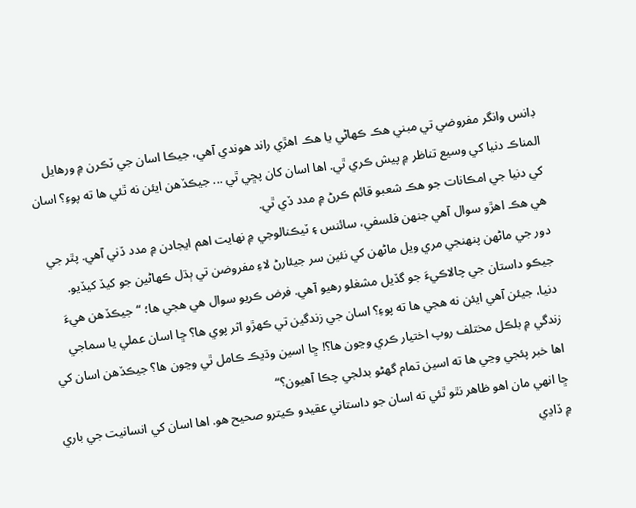ڊانس وانگر مفروضي تي مبني هڪ ڪھاڻي يا هڪ اهڙي راند هوندي آھي، جيڪا اسان جي ٽڪرن ۾ ورهايل المناڪ دنيا کي وسيع تناظر ۾ پيش ڪري ٿي. اها اسان کان پڇي ٿي ... جيڪڏھن ايئن نه ٿئي ها ته پوءِ؟ اسان کي دنيا جي امڪانات جو هڪ شعبو قائم ڪرڻ ۾ مدد ڏي ٿي.
هي هڪ اهڙو سوال آھي جنهن فلسفي، سائنس ۽ ٽيڪنالوجي ۾ نهايت اهم ايجادن ۾ مدد ڏني آھي. پٿر جي دور جي ماڻھن پنهنجي مري ويل ماڻهن کي نئين سر جيئارڻ لاءِ مفروضن تي ٻڌل ڪهاڻين جو کيڏ کيڏيو. جيڪو داستان جي چالاڪيءَ جو گڏيل مشغلو رهيو آھي. فرض ڪريو سوال هي هجي ها؛ “جيڪڏھن هيءَ دنيا، جيئن آھي ايئن نه هجي ها ته پوءِ؟ اسان جي زندگين تي ڪهڙو اثر پوي ها؟ ڇا اسان عملي يا سماجي زندگي ۾ بلڪل مختلف روپ اختيار ڪري وڃون ها؟! ڇا اسين وڌيڪ ڪامل ٿي وڃون ها؟ جيڪڏھن اسان کي اها خبر پئجي وڃي ها ته اسين تمام گهڻو بدلجي چڪا آھيون؟“
ڇا انهي مان اهو ظاهر نٿو ٿئي ته اسان جو داستاني عقيدو ڪيترو صحيح هو. اها اسان کي انسانيت جي باري ۾ ڏاڍي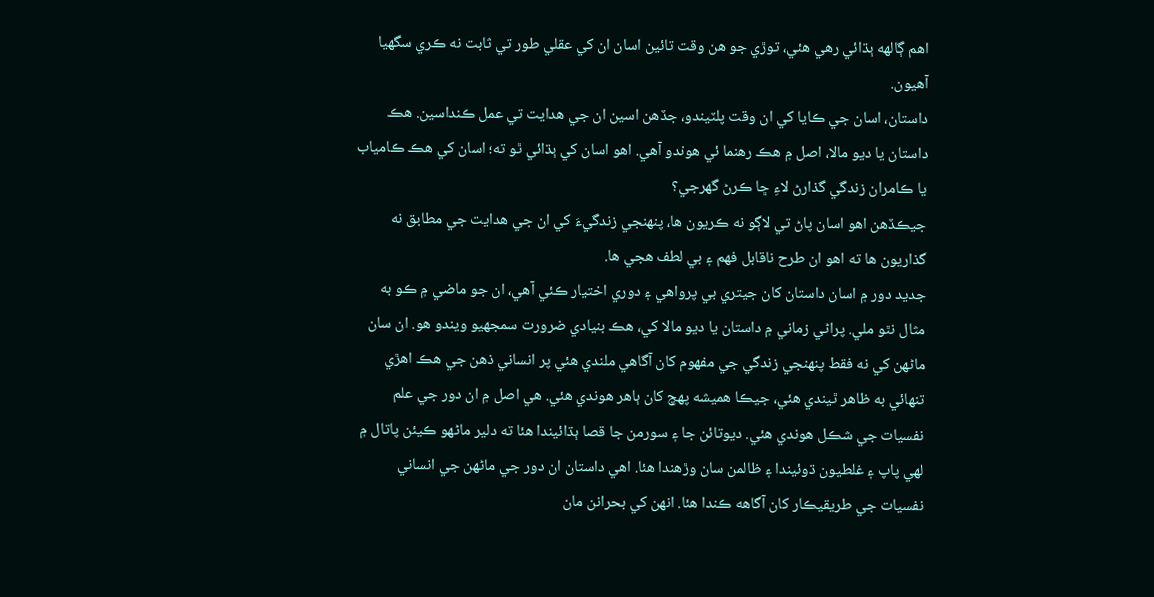اهم ڳالهه ٻڌائي رهي هئي، توڙي جو هن وقت تائين اسان ان کي عقلي طور تي ثابت نه ڪري سگهيا آهيون.
داستان، اسان جي ڪايا کي ان وقت پلٽيندو، جڏھن اسين ان جي ھدايت تي عمل ڪنداسين. هڪ داستان يا ديو مالا، اصل ۾ هڪ رهنما ئي هوندو آھي. اهو اسان کي ٻڌائي ٿو ته؛ اسان کي هڪ ڪامياب يا ڪامران زندگي گذارڻ لاءِ ڇا ڪرڻ گهرجي؟
جيڪڏھن اهو اسان پاڻ تي لاڳو نه ڪريون ها، پنهنجي زندگيءَ کي ان جي هدايت جي مطابق نه گذاريون ها ته اهو ان طرح ناقابل فهم ۽ بي لطف هجي ها.
جديد دور ۾ اسان داستان کان جيتري بي پرواهي ۽ دوري اختيار ڪئي آھي، ان جو ماضي ۾ ڪو به مثال نٿو ملي. پراڻي زماني ۾ داستان يا ديو مالا کي، هڪ بنيادي ضرورت سمجهيو ويندو هو. ان سان ماڻھن کي نه فقط پنهنجي زندگي جي مفهوم کان آگاهي ملندي هئي پر انساني ذھن جي هڪ اهڙي تنهائي به ظاهر ٿيندي هئي، جيڪا هميشه پهچ کان ٻاهر هوندي هئي. هي اصل ۾ ان دور جي علم نفسيات جي شڪل هوندي هئي. ديوتائن جا ۽ سورمن جا قصا ٻڌائيندا هئا ته دلير ماڻھو ڪيئن پاتال ۾ لهي پاپ ۽ غلطيون ڌوئيندا ۽ ظالمن سان وڙھندا هئا. اهي داستان ان دور جي ماڻھن جي انساني نفسيات جي طريقيڪار کان آگاهه ڪندا هئا. انهن کي بحرانن مان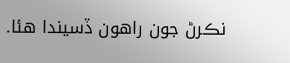نڪرڻ جون راهون ڏسيندا هئا.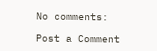No comments:

Post a Comment